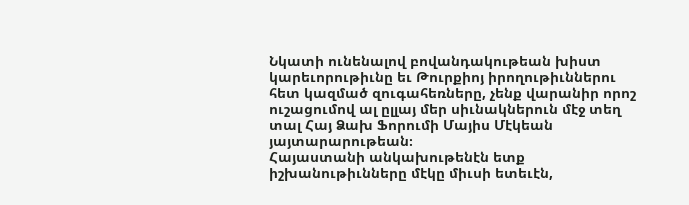Նկատի ունենալով բովանդակութեան խիստ կարեւորութիւնը եւ Թուրքիոյ իրողութիւններու հետ կազմած զուգահեռները, չենք վարանիր որոշ ուշացումով ալ ըլլայ մեր սիւնակներուն մէջ տեղ տալ Հայ Ձախ Ֆորումի Մայիս Մէկեան յայտարարութեան։
Հայաստանի անկախութենէն ետք իշխանութիւնները մէկը միւսի ետեւէն,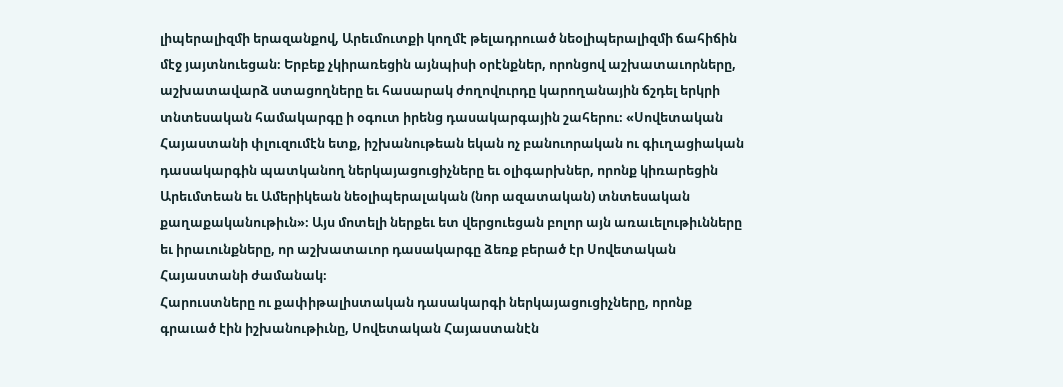լիպերալիզմի երազանքով, Արեւմուտքի կողմէ թելադրուած նեօլիպերալիզմի ճահիճին մէջ յայտնուեցան։ Երբեք չկիրառեցին այնպիսի օրէնքներ, որոնցով աշխատաւորները, աշխատավարձ ստացողները եւ հասարակ ժողովուրդը կարողանային ճշդել երկրի տնտեսական համակարգը ի օգուտ իրենց դասակարգային շահերու։ «Սովետական Հայաստանի փլուզումէն ետք, իշխանութեան եկան ոչ բանուորական ու գիւղացիական դասակարգին պատկանող ներկայացուցիչները եւ օլիգարխներ, որոնք կիռարեցին Արեւմտեան եւ Ամերիկեան նեօլիպերալական (նոր ազատական) տնտեսական քաղաքականութիւն»։ Այս մոտելի ներքեւ ետ վերցուեցան բոլոր այն առաւելութիւնները եւ իրաւունքները, որ աշխատաւոր դասակարգը ձեռք բերած էր Սովետական Հայաստանի ժամանակ։
Հարուստները ու քափիթալիստական դասակարգի ներկայացուցիչները, որոնք գրաւած էին իշխանութիւնը, Սովետական Հայաստանէն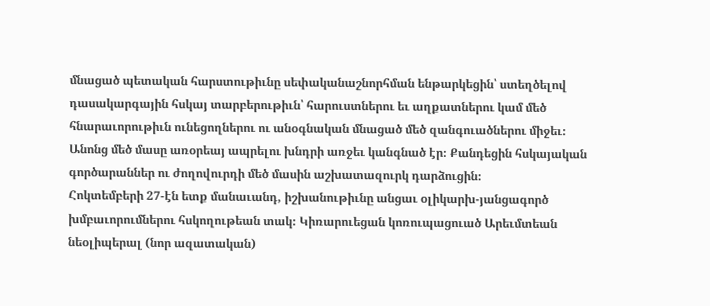մնացած պետական հարստութիւնը սեփականաշնորհման ենթարկեցին՝ ստեղծելով դասակարգային հսկայ տարբերութիւն՝ հարուստներու եւ աղքատներու կամ մեծ հնարաւորութիւն ունեցողներու ու անօգնական մնացած մեծ զանգուածներու միջեւ։ Անոնց մեծ մասը առօրեայ ապրելու խնդրի առջեւ կանգնած էր։ Քանդեցին հսկայական գործարաններ ու ժողովուրդի մեծ մասին աշխատազուրկ դարձուցին։
Հոկտեմբերի 27-էն ետք մանաւանդ, իշխանութիւնը անցաւ օլիկարխ-յանցագործ խմբաւորումներու հսկողութեան տակ։ Կիռարուեցան կոռուպացուած Արեւմտեան նեօլիպերալ (նոր ազատական)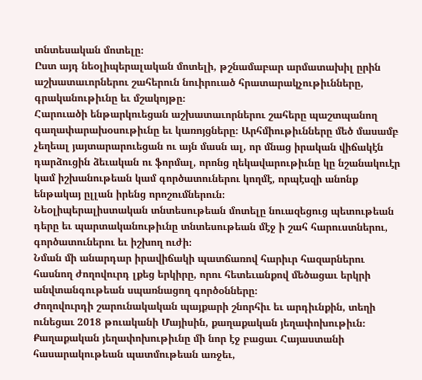տնտեսական մոտելը։
Ըստ այդ նեօլիպերալական մոտելի, թշնամաբար արմատախիլ ըրին աշխատաւորներու շահերուն նուիրուած հրատարակչութիւնները, գրականութիւնը եւ մշակոյթը։
Հարուածի ենթարկուեցան աշխատաւորներու շահերը պաշտպանող գաղափարախօսութիւնը եւ կառոյցները։ Արհմիութիւնները մեծ մասամբ չեղեալ յայտարարուեցան ու այն մասն ալ, որ մնաց իրական վիճակէն դարձուցին ձեւական ու ֆորմալ, որոնց ղեկավարութիւնը կը նշանակուէր կամ իշխանութեան կամ գործատուներու կողմէ, որպէսզի անոնք ենթակայ ըլլան իրենց որոշումներուն։
Նեօլիպերալիստական տնտեսութեան մոտելը նուազեցուց պետութեան դերը եւ պարտականութիւնը տնտեսութեան մէջ ի շահ հարուստներու, գործատուներու եւ իշխող ուժի։
Նման մի անարդար իրավիճակի պատճառով հարիւր հազարներու հասնող ժողովուրդ լքեց երկիրը, որու հետեւանքով մեծացաւ երկրի անվտանգութեան սպառնացող գործօնները։
Ժողովուրդի շարունակական պայքարի շնորհիւ եւ արդիւնքին, տեղի ունեցաւ 2018 թուականի Մայիսին, քաղաքական յեղափոխութիւն։ Քաղաքական յեղափոխութիւնը մի նոր էջ բացաւ Հայաստանի հասարակութեան պատմութեան առջեւ,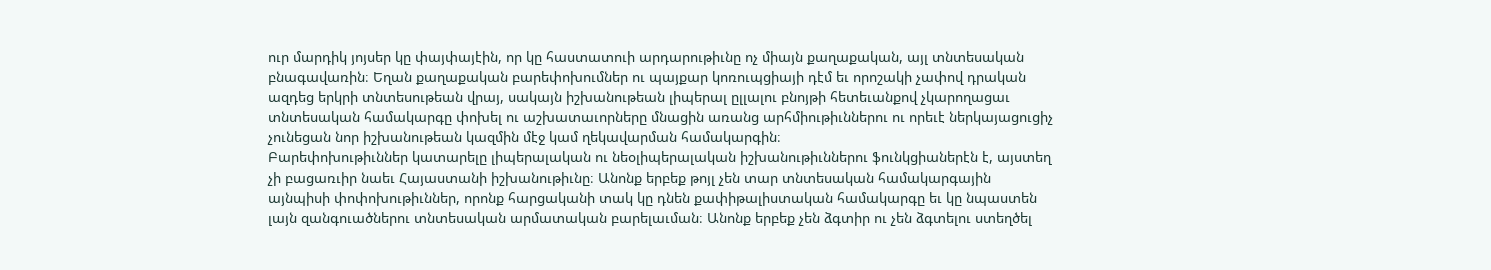ուր մարդիկ յոյսեր կը փայփայէին, որ կը հաստատուի արդարութիւնը ոչ միայն քաղաքական, այլ տնտեսական բնագավառին։ Եղան քաղաքական բարեփոխումներ ու պայքար կոռուպցիայի դէմ եւ որոշակի չափով դրական ազդեց երկրի տնտեսութեան վրայ, սակայն իշխանութեան լիպերալ ըլլալու բնոյթի հետեւանքով չկարողացաւ տնտեսական համակարգը փոխել ու աշխատաւորները մնացին առանց արհմիութիւններու ու որեւէ ներկայացուցիչ չունեցան նոր իշխանութեան կազմին մէջ կամ ղեկավարման համակարգին։
Բարեփոխութիւններ կատարելը լիպերալական ու նեօլիպերալական իշխանութիւններու ֆունկցիաներէն է, այստեղ չի բացառւիր նաեւ Հայաստանի իշխանութիւնը։ Անոնք երբեք թոյլ չեն տար տնտեսական համակարգային այնպիսի փոփոխութիւններ, որոնք հարցականի տակ կը դնեն քափիթալիստական համակարգը եւ կը նպաստեն լայն զանգուածներու տնտեսական արմատական բարելաւման։ Անոնք երբեք չեն ձգտիր ու չեն ձգտելու ստեղծել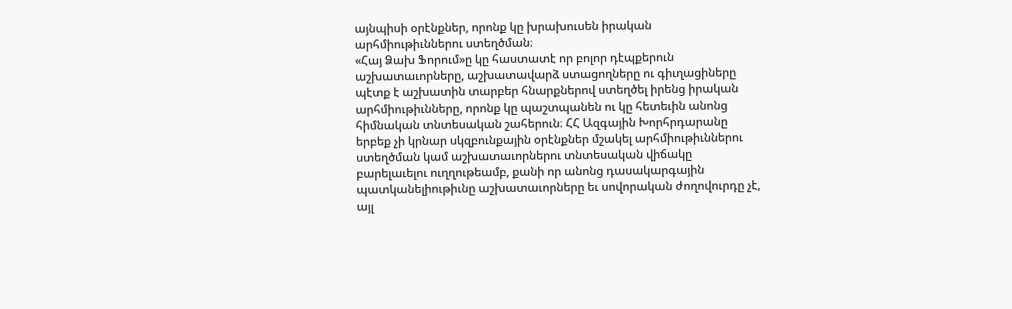այնպիսի օրէնքներ, որոնք կը խրախուսեն իրական արհմիութիւններու ստեղծման։
«Հայ Ձախ Ֆորում»ը կը հաստատէ որ բոլոր դէպքերուն աշխատաւորները, աշխատավարձ ստացողները ու գիւղացիները պէտք է աշխատին տարբեր հնարքներով ստեղծել իրենց իրական արհմիութիւնները, որոնք կը պաշտպանեն ու կը հետեւին անոնց հիմնական տնտեսական շահերուն։ ՀՀ Ազգային Խորհրդարանը երբեք չի կրնար սկզբունքային օրէնքներ մշակել արհմիութիւններու ստեղծման կամ աշխատաւորներու տնտեսական վիճակը բարելաւելու ուղղութեամբ, քանի որ անոնց դասակարգային պատկանելիութիւնը աշխատաւորները եւ սովորական ժողովուրդը չէ, այլ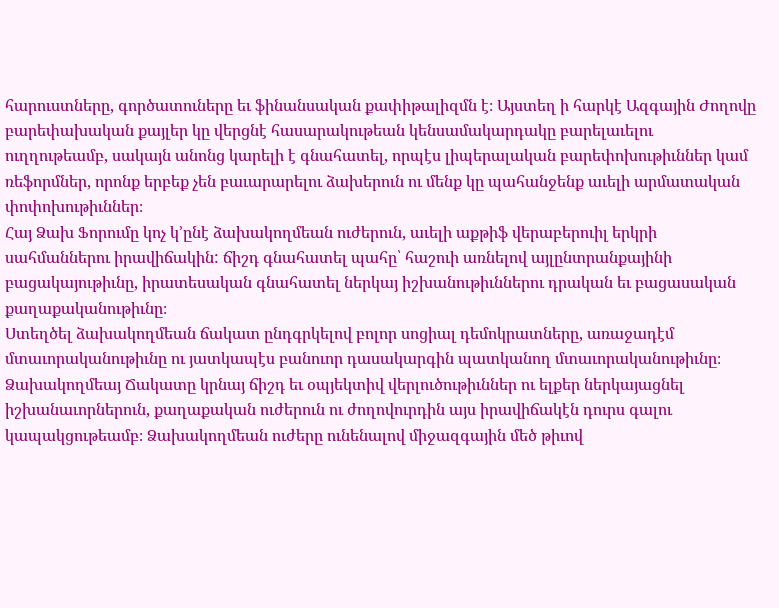հարուստները, գործատուները եւ ֆինանսական քափիթալիզմն է։ Այստեղ ի հարկէ Ազգային Ժողովը բարեփախական քայլեր կը վերցնէ հասարակութեան կենսամակարդակը բարելաւելու ուղղութեամբ, սակայն անոնց կարելի է գնահատել, որպէս լիպերալական բարեփոխութիւններ կամ ռեֆորմներ, որոնք երբեք չեն բաւարարելու ձախերուն ու մենք կը պահանջենք աւելի արմատական փոփոխութիւններ։
Հայ Ձախ Ֆորումը կոչ կ՚ընէ ձախակողմեան ուժերուն, աւելի աքթիֆ վերաբերուիլ երկրի սահմաններու իրավիճակին: ճիշդ գնահատել պահը՝ հաշուի առնելով այլընտրանքայինի բացակայութիւնը, իրատեսական գնահատել ներկայ իշխանութիւններու դրական եւ բացասական քաղաքականութիւնը։
Ստեղծել ձախակողմեան ճակատ ընդգրկելով բոլոր սոցիալ դեմոկրատները, առաջադէմ մտաւորականութիւնը ու յատկապէս բանուոր դասակարգին պատկանող մտաւորականութիւնը։ Ձախակողմեայ Ճակատը կրնայ ճիշդ եւ օպյեկտիվ վերլուծութիւններ ու ելքեր ներկայացնել իշխանաւորներուն, քաղաքական ուժերուն ու ժողովուրդին այս իրավիճակէն դուրս գալու կապակցութեամբ։ Ձախակողմեան ուժերը ունենալով միջազգային մեծ թիւով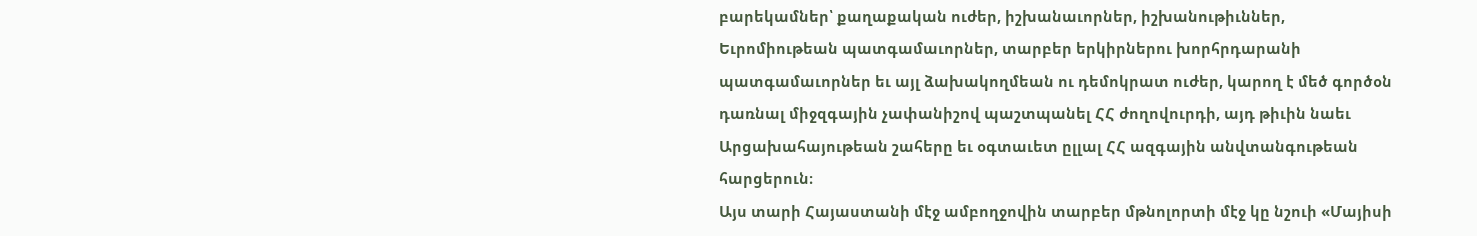բարեկամներ՝ քաղաքական ուժեր, իշխանաւորներ, իշխանութիւններ, Եւրոմիութեան պատգամաւորներ, տարբեր երկիրներու խորհրդարանի պատգամաւորներ եւ այլ ձախակողմեան ու դեմոկրատ ուժեր, կարող է մեծ գործօն դառնալ միջզգային չափանիշով պաշտպանել ՀՀ ժողովուրդի, այդ թիւին նաեւ Արցախահայութեան շահերը եւ օգտաւետ ըլլալ ՀՀ ազգային անվտանգութեան հարցերուն։
Այս տարի Հայաստանի մէջ ամբողջովին տարբեր մթնոլորտի մէջ կը նշուի «Մայիսի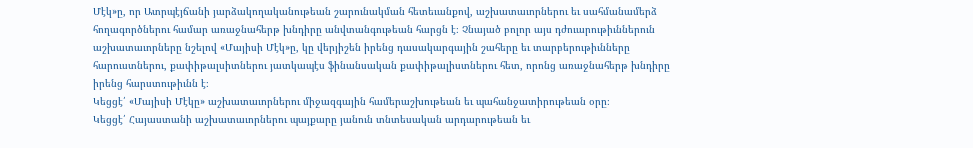Մէկ»ը, որ Ատրպէյճանի յարձակողականութեան շարունակման հետեւանքով, աշխատաւորներու եւ սահմանամերձ հողագործներու համար առաջնահերթ խնդիրը անվտանգութեան հարցն է։ Չնայած բոլոր այս դժուարութիւններուն աշխատաւորները նշելով «Մայիսի Մէկ»ը, կը վերյիշեն իրենց դասակարգային շահերը եւ տարբերութիւնները հարուստներու, քափիթալսիտներու յատկապէս ֆինանսական քափիթալիստներու հետ, որոնց առաջնահերթ խնդիրը իրենց հարստութիւնն է։
Կեցցէ՛ «Մայիսի Մէկը» աշխատաւորներու միջազգային համերաշխութեան եւ պահանջատիրութեան օրը։
Կեցցէ՛ Հայաստանի աշխատաւորներու պայքարը յանուն տնտեսական արդարութեան եւ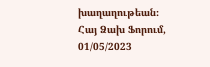խաղաղութեան։
Հայ Ձախ Ֆորում,
01/05/2023